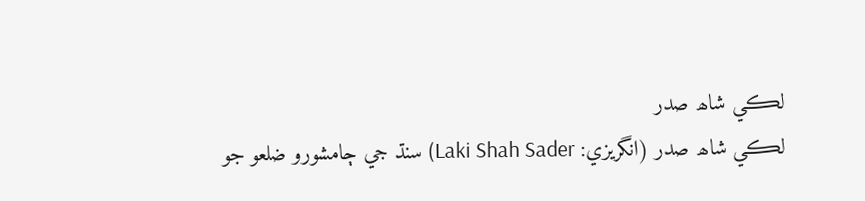لڪي شاھ صدر
لڪي شاھ صدر (انگريزي: Laki Shah Sader) سنڌ جي ڄامشورو ضلعو جو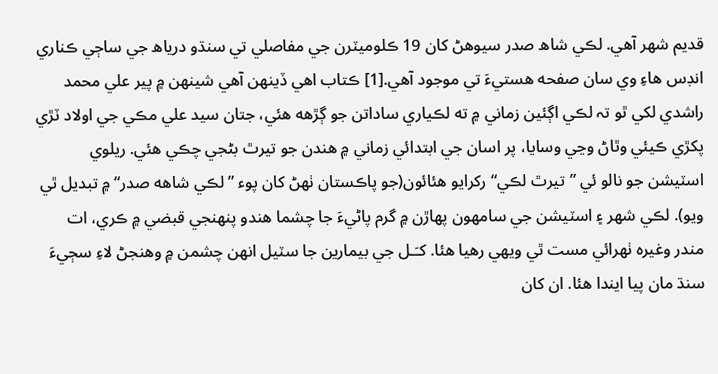قديم شهر آهي. لڪي شاھ صدر سيوهڻ کان 19 ڪلوميٽرن جي مفاصلي تي سنڌو درياھ جي ساڄي ڪناري انڊس هاءِ وي سان صفحه هستيءَ تي موجود آهي.[1] ڪتاب اھي ڏينهن آھي شينھن ۾ پير علي محمد راشدي لکي ٿو تہ لڪي اڳئين زماني ۾ ته لڪياري ساداتن جو ڳڙهه هئي، جتان سيد علي مڪي جي اولاد ٽڙي پکڙي ڪيئي وٿاڻ وڃي وسايا، پر اسان جي ابتدائي زماني ۾ هندن جو تيرٿ بڻجي چڪي هئي. ريلوي اسٽيشن جو نالو ئي ”تيرٿ لڪي“ رکرايو هئائون(جو پاڪستان ٺهڻ کان پوء ”لڪي شاهه صدر“ ۾ تبديل ٿي ويو). لڪي شهر ۽ اسٽيشن جي سامهون پهاڙن ۾ گرم پاڻيءَ جا چشما هندو پنهنجي قبضي ۾ ڪري، ات مندر وغيره ٺهرائي مست ٿي ويهي رهيا هئا. کـَـل جي بيمارين جا سٽيل انهن چشمن ۾ وهنجڻ لاءِ سڄيءَ سنڌ مان پيا ايندا هئا. ان کان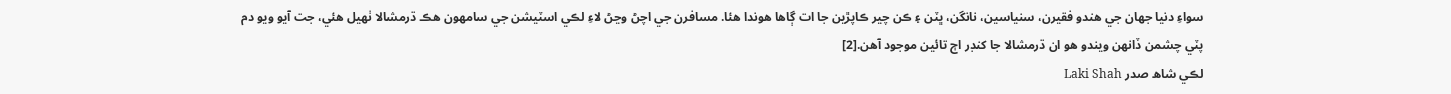سواءِ دنيا جهان جي هندو فقيرن، سنياسين، نانگن، ڀٽن ۽ ڪن چير ڪاپڙين جا ات ڳاها هوندا هئا. مسافرن جي اچڻ وڃڻ لاءِ لڪي اسٽيشن جي سامهون هڪ ڌرمشالا ٺهيل هئي، جت آيو ويو دم پٽي چشمن ڏانهن ويندو هو ان ڌرمشالا جا کنڊر اڄ تائين موجود آهن.[2]
لڪي شاھ صدر Laki Shah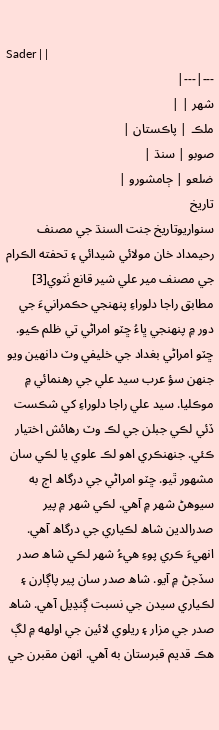Sader | |
---|---|
شهر | |
ملڪ | پاڪستان |
صوبو | سنڌ |
ضلعو | ڄامشورو |
تاريخ
سنواريوتاريخ جنت السنڌ جي مصنف رحيمداد خان مولائي شيدائي ۽ تحفته الڪرام جي مصنف مير علي شير قانع ٺٽوي[3] مطابق راجا دلوراءِ پنهنجي حڪمرانيءَ جي دور ۾ پنهنجي ڀاءُ ڇٽو امراڻي تي ظلم ڪيو. ڇٽو امراڻي بغداد جي خليفي وٽ دانهين ويو جنهن سؤ عرب سيد علي جي رهنمائي ۾ موڪليا. سيد علي راجا دلوراءِ کي شڪست ڏئي لڪي جبلن جي لڪ وٽ رهائش اختيار ڪئي. جنهنڪري اهو لڪ علوي يا لڪي سان مشهور ٿيو. ڇٽو امراڻي جي درگاھ اڄ به سيوهڻ شهر ۾ آهي. لڪي شهر ۾ پير صدرالدين شاھ لڪياري جي درگاھ آهي. انهيءَ ڪري پوءِ هيءُ شهر لڪي شاھ صدر سڏجڻ ۾ آيو. شاھ صدر سان پير پاڳارن ۽ لڪياري سيدن جي نسبت ڳنڍيل آهي. شاھ صدر جي مزار ۽ ريلوي لائين جي اولهه ۾ لڳ هڪ قديم قبرستان به آهي. انهن مقبرن جي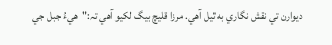ديوارن تي نقش نگاري به ٿيل آهي. مرزا قليچ بيگ لکيو آهي تہ:"هيءُ جبل جي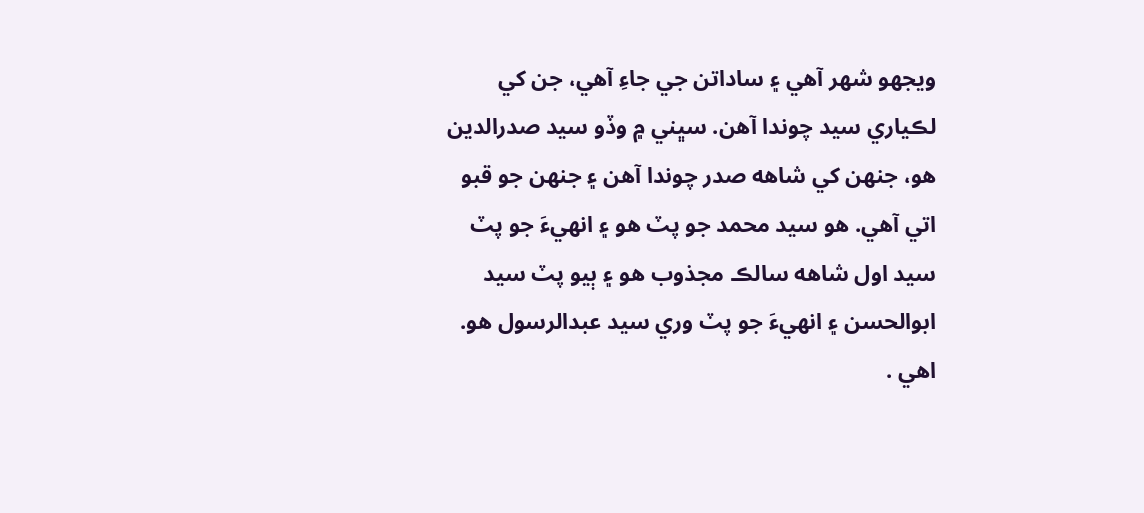ويجهو شهر آهي ۽ ساداتن جي جاءِ آهي، جن کي لڪياري سيد چوندا آهن. سڀني ۾ وڏو سيد صدرالدين هو، جنهن کي شاهه صدر چوندا آهن ۽ جنهن جو قبو اتي آهي. هو سيد محمد جو پٽ هو ۽ انهيءَ جو پٽ سيد اول شاهه سالڪ مجذوب هو ۽ ٻيو پٽ سيد ابوالحسن ۽ انهيءَ جو پٽ وري سيد عبدالرسول هو. اهي .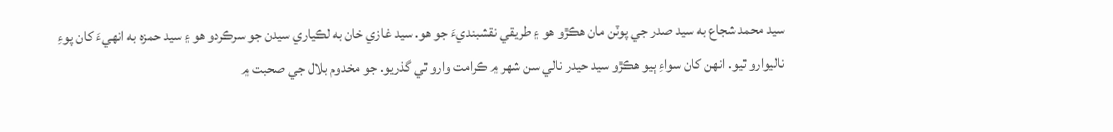سيد محمد شجاع به سيد صدر جي پوٽن مان هڪڙو هو ۽ طريقي نقشبنديءَ جو هو. سيد غازي خان به لڪياري سيدن جو سرڪردو هو ۽ سيد حمزه به انهيءَ کان پوءِ ناليوارو ٿيو. انهن کان سواءِ ٻيو هڪڙو سيد حيدر نالي سن شهر ۾ ڪرامت وارو ٿي گذريو. جو مخدوم بلال جي صحبت ۾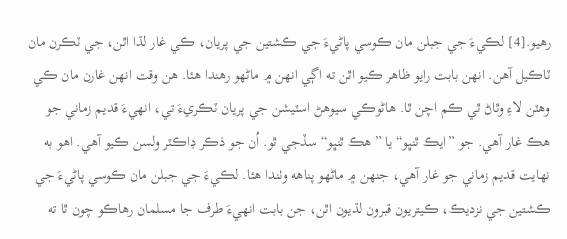رهيو.[4] لڪيءَ جي جبلن مان ڪوسي پاڻيءَ جي ڪشتين جي پريان، ڪي غار لڌا اٿن، جي ٽڪرن مان ٽاڪيل آهن. انهن بابت رايو ظاهر ڪيو اٿن ته اڳي انهن ۾ ماڻهو رهندا هئا. هن وقت انهن غارن مان ڪي وهٽن لاءِ وٿاڻ ٿي ڪم اچن ٿا. هاڻوڪي سيوهڻ اسٽيشن جي پريان ٽڪريءَ تي، انهيءَ قديم زماني جو هڪ غار آهي. جو ”ايڪ ٿنڀو“ يا ”هڪ ٿنڀو“ سڏجي ٿو. اُن جو ذڪر ڊاڪٽر ولسن ڪيو آهي. اهو به نهايت قديم زماني جو غار آهي، جنهن ۾ ماڻهو پناهه وٺندا هئا. لڪيءَ جي جبلن مان ڪوسي پاڻيءَ جي ڪشتين جي نزديڪ، ڪيتريون قبرون لڌيون اٿن، جن بابت انهيءَ طرف جا مسلمان رهاڪو چون ٿا ته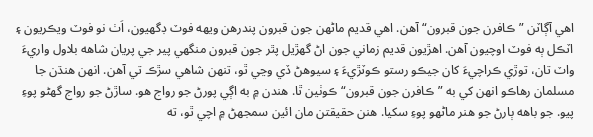اهي آڳاٽن ”ڪافرن جون قبرون“ آهن. اهي قديم ماڻهن جون قبرون پندرهن ويهه فوٽ ڊگهيون، اَٺ نو فوٽ ويڪريون ۽ اٽڪل ٻه فوٽ اوچيون آهن. اهڙيون قديم زماني جون اڻ گهڙيل پٿر جون قبرون منگهي پير جي پريان شاهه بلاول واريءَ واٽ تان، توڙي ڪراچيءَ کان جيڪو رستو ڪوٽڙيءَ ۽ سيوهڻ ڏي وڃي ٿو، تنهن شاهي سڙڪ تي آهن. انهن هنڌن جا مسلمان رهاڪو انهن کي به ”ڪافرن جون قبرون“ ڪوٺين ٿا. هندن ۾ به اڳي پورڻ جو رواج هو. ساڙڻ جو رواج گهڻو پوءِ پيو. جو باهه ٻارڻ جو هنر ماڻهو پوءِ سکيا. هنن حقيقتن مان ائين سمجهڻ ۾ اچي ٿو، ته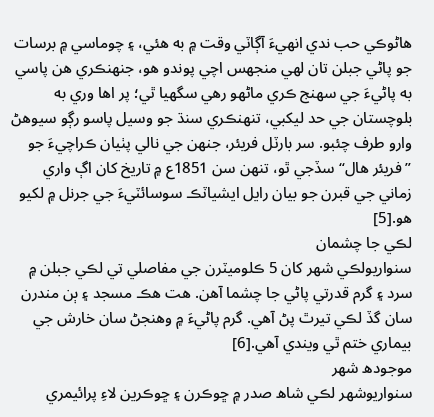هاڻوڪي حب ندي انهيءَ آڳاٽي وقت ۾ به هئي، ۽ چوماسي ۾ برسات جو پاڻي جبلن تان لهي منجهس اچي پوندو هو، جنهنڪري هن پاسي به پاڻيءَ جي سهنج ڪري ماڻهو رهي سگهيا ٿي؛ پر اها وري به بلوچستان جي حد ليکبي، تنهنڪري سنڌ جو وسيل پاسو رڳو سيوهڻ وارو طرف چئبو. سر بارٽل فريئر، جنهن جي نالي پٺيان ڪراچيءَ جو ”فريئر هال“ سڏجي ٿو، تنهن سن 1851ع ۾ تاريخ کان اڳ واري زماني جي قبرن جو بيان رايل ايشياٽڪ سوسائٽيءَ جي جرنل ۾ لکيو هو.[5]
لڪي جا چشمان
سنواريولڪي شهر کان 5 ڪلوميٽرن جي مفاصلي تي لڪي جبلن ۾ سرد ۽ گرم قدرتي پاڻي جا چشما آهن. هت هڪ مسجد ۽ ٻن مندرن سان گڏ لڪي تيرٿ پڻ آهي. گرم پاڻيءَ ۾ وهنجڻ سان خارش جي بيماري ختم ٿي ويندي آهي.[6]
موجودھ شهر
سنواريوشهر لڪي شاھ صدر ۾ ڇوڪرن ۽ ڇوڪرين لاءِ پرائيمري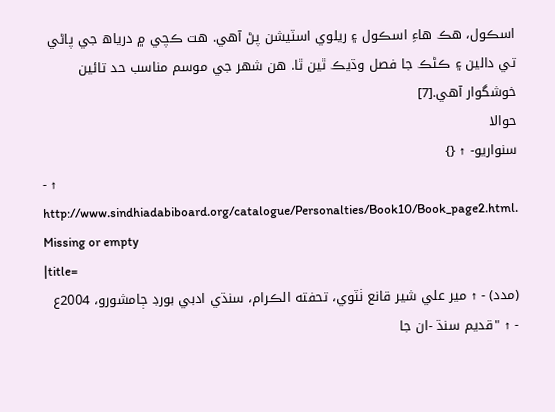اسڪول، هڪ هاءِ اسڪول ۽ ريلوي اسٽيشن پڻ آهي. هت ڪچي ۾ درياھ جي پاڻي تي دالين ۽ ڪڻڪ جا فصل وڌيڪ ٿين ٿا. هن شهر جي موسم مناسب حد تائين خوشگوار آهي.[7]
حوالا
سنواريو- ↑ {}
- ↑ http://www.sindhiadabiboard.org/catalogue/Personalties/Book10/Book_page2.html. Missing or empty
|title=
(مدد) - ↑ مير علي شير قانع ٺٽوي، تحفته الڪرام، سنڌي ادبي بورڊ ڄامشورو، 2004ع
- ↑ "قديم سنڌ -ان جا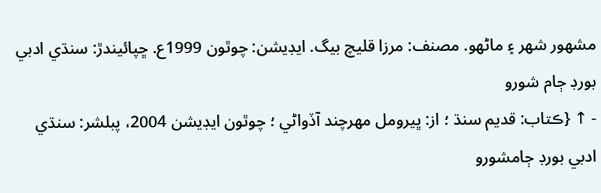مشهور شهر ۽ ماڻهو. مصنف: مرزا قليچ بيگ. ايڊيشن: چوٿون 1999ع. ڇپائيندڙ: سنڌي ادبي بورڊ ڄام شورو
- ↑ {ڪتاب: قديم سنڌ ؛ از: ڀيرومل مهرچند آڏواڻي ؛ چوٿون ايڊيشن 2004، پبلشر: سنڌي ادبي بورڊ ڄامشورو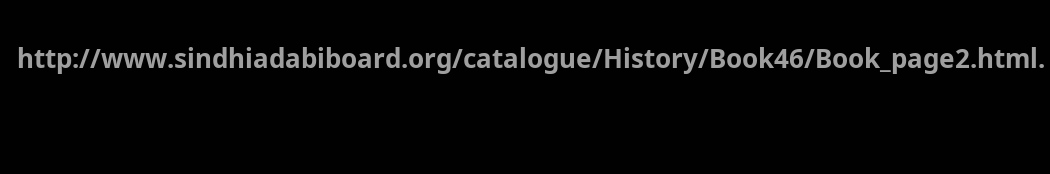http://www.sindhiadabiboard.org/catalogue/History/Book46/Book_page2.html.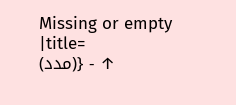Missing or empty
|title=
(مدد)} - ↑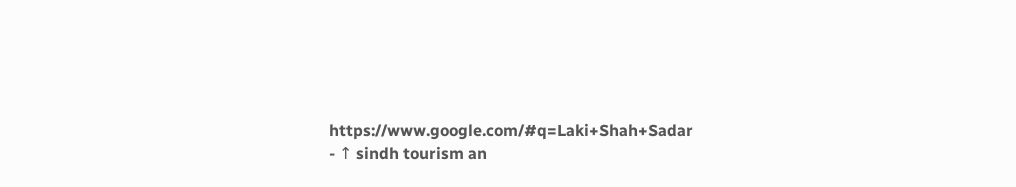https://www.google.com/#q=Laki+Shah+Sadar
- ↑ sindh tourism an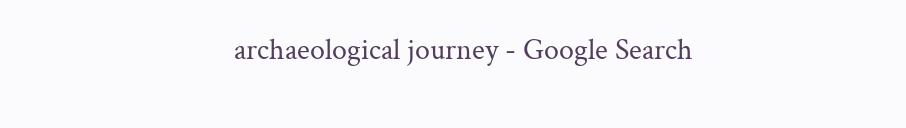archaeological journey - Google Search